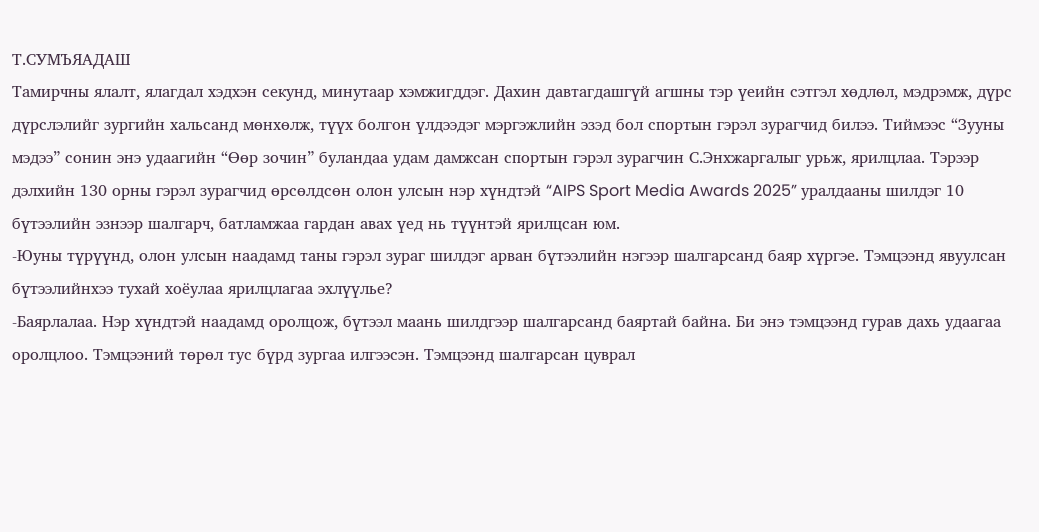Т.СУМЪЯАДАШ
Тамирчны ялалт, ялагдал хэдхэн секунд, минутаар хэмжигддэг. Дахин давтагдашгүй агшны тэр үеийн сэтгэл хөдлөл, мэдрэмж, дүрс дүрслэлийг зургийн хальсанд мөнхөлж, түүх болгон үлдээдэг мэргэжлийн эзэд бол спортын гэрэл зурагчид билээ. Тиймээс “Зууны мэдээ” сонин энэ удаагийн “Өөр зочин” буландаа удам дамжсан спортын гэрэл зурагчин С.Энхжаргалыг урьж, ярилцлаа. Тэрээр дэлхийн 130 орны гэрэл зурагчид өрсөлдсөн олон улсын нэр хүндтэй “AIPS Sport Media Awards 2025” уралдааны шилдэг 10 бүтээлийн эзнээр шалгарч, батламжаа гардан авах үед нь түүнтэй ярилцсан юм.
-Юуны түрүүнд, олон улсын наадамд таны гэрэл зураг шилдэг арван бүтээлийн нэгээр шалгарсанд баяр хүргэе. Тэмцээнд явуулсан бүтээлийнхээ тухай хоёулаа ярилцлагаа эхлүүлье?
-Баярлалаа. Нэр хүндтэй наадамд оролцож, бүтээл маань шилдгээр шалгарсанд баяртай байна. Би энэ тэмцээнд гурав дахь удаагаа оролцлоо. Тэмцээний төрөл тус бүрд зургаа илгээсэн. Тэмцээнд шалгарсан цуврал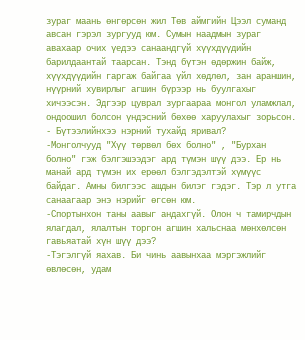зураг маань өнгөрсөн жил Төв аймгийн Цээл суманд авсан гэрэл зургууд юм. Сумын наадмын зураг авахаар очих үедээ санаандгүй хүүхдүүдийн барилдаантай таарсан. Тэнд бүтэн өдөржин байж, хүүхдүүдийн гаргаж байгаа үйл хөдлөл, зан араншин, нүүрний хувирлыг агшин бүрээр нь буулгахыг хичээсэн. Эдгээр цуврал зургаараа монгол уламжлал, ондоошил болсон үндэсний бөхөө харуулахыг зорьсон.
- Бүтээлийнхээ нэрний тухайд яривал?
-Монголчууд "Хүү төрвөл бөх болно" , "Бурхан болно" гэж бэлгэшээдэг ард түмэн шүү дээ. Ер нь манай ард түмэн их ерөөл бэлгэдэлтэй хүмүүс байдаг. Амны билгээс ашдын билэг гэдэг. Тэр л утга санаагаар энэ нэрийг өгсөн юм.
-Спортынхон таны аавыг андахгүй. Олон ч тамирчдын ялагдал, ялалтын торгон агшин хальснаа мөнхөлсөн гавьяатай хүн шүү дээ?
-Тэгэлгүй яахав. Би чинь аавынхаа мэргэжлийг өвлөсөн, удам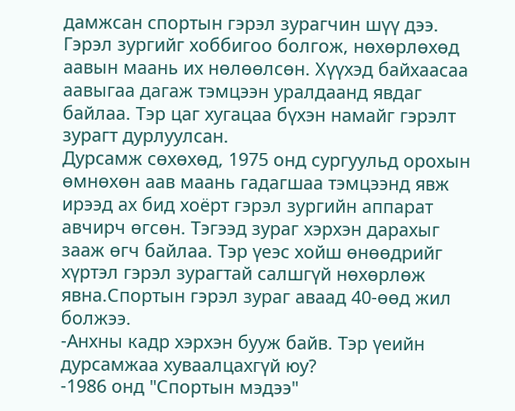дамжсан спортын гэрэл зурагчин шүү дээ. Гэрэл зургийг хоббигоо болгож, нөхөрлөхөд аавын маань их нөлөөлсөн. Хүүхэд байхаасаа аавыгаа дагаж тэмцээн уралдаанд явдаг байлаа. Тэр цаг хугацаа бүхэн намайг гэрэлт зурагт дурлуулсан.
Дурсамж сөхөхөд, 1975 онд сургуульд орохын өмнөхөн аав маань гадагшаа тэмцээнд явж ирээд ах бид хоёрт гэрэл зургийн аппарат авчирч өгсөн. Тэгээд зураг хэрхэн дарахыг зааж өгч байлаа. Тэр үеэс хойш өнөөдрийг хүртэл гэрэл зурагтай салшгүй нөхөрлөж явна.Спортын гэрэл зураг аваад 40-өөд жил болжээ.
-Анхны кадр хэрхэн бууж байв. Тэр үеийн дурсамжаа хуваалцахгүй юу?
-1986 онд "Спортын мэдээ"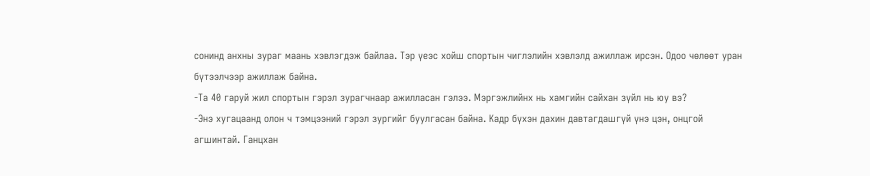сонинд анхны зураг маань хэвлэгдэж байлаа. Тэр үеэс хойш спортын чиглэлийн хэвлэлд ажиллаж ирсэн. Одоо чөлөөт уран бүтээлчээр ажиллаж байна.
-Та 40 гаруй жил спортын гэрэл зурагчнаар ажилласан гэлээ. Мэргэжлийнх нь хамгийн сайхан зүйл нь юу вэ?
-Энэ хугацаанд олон ч тэмцээний гэрэл зургийг буулгасан байна. Кадр бүхэн дахин давтагдашгүй үнэ цэн, онцгой агшинтай. Ганцхан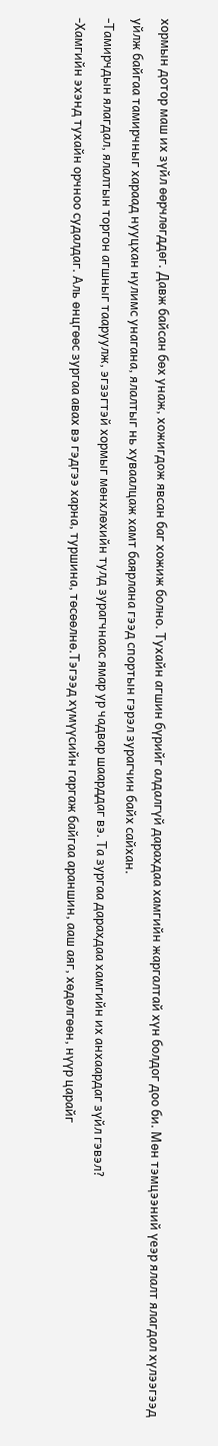хормын дотор маш их зүйл өөрчлөгддөг. Давж байсан бөх унаж, хожигдож явсан баг хожиж болно. Тухайн агшин бүрийг алдалгүй дарахдаа хамгийн жаргалтай хүн болдог доо би. Мөн тэмцээний үеэр ялалт ялагдал хүлээгээд уйлж байгаа тамирчныг хараад нууцхан нулимс унагана, ялалтыг нь хуваалцаж хамт баярлана гээд спортын гэрэл зурагчин байх сайхан.
-Тамирчдын ялагдал, ялалтын торгон агшныг тааруулж, эгзэгтэй хормыг мөнхлөхийн тулд зурагчнаас ямар ур чадвар шаарддаг вэ. Та зургаа дарахдаа хамгийн их анхаардаг зүйл гэвэл?
-Хамгийн эхэнд тухайн орчноо судалдаг. Аль өнцгөөс зургаа авах вэ гэдгээ харна, туршина, төсөөлнө.Тэгээд хүмүүсийн гаргаж байгаа араншин, ааш аяг, хөдөлгөөн, нүүр царайг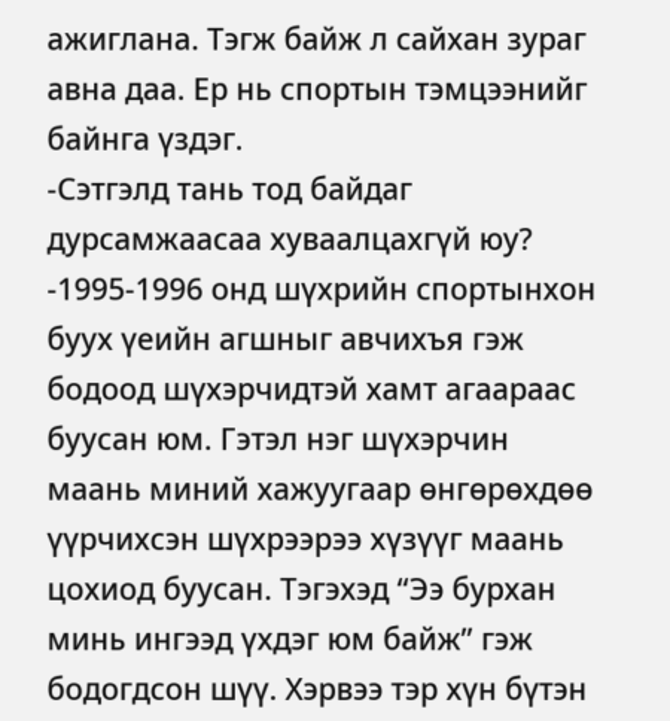ажиглана. Тэгж байж л сайхан зураг авна даа. Ер нь спортын тэмцээнийг байнга үздэг.
-Сэтгэлд тань тод байдаг дурсамжаасаа хуваалцахгүй юу?
-1995-1996 онд шүхрийн спортынхон буух үеийн агшныг авчихъя гэж бодоод шүхэрчидтэй хамт агаараас буусан юм. Гэтэл нэг шүхэрчин маань миний хажуугаар өнгөрөхдөө үүрчихсэн шүхрээрээ хүзүүг маань цохиод буусан. Тэгэхэд “Ээ бурхан минь ингээд үхдэг юм байж” гэж бодогдсон шүү. Хэрвээ тэр хүн бүтэн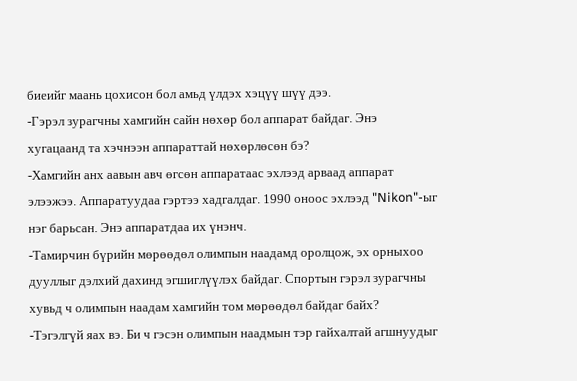биеийг маань цохисон бол амьд үлдэх хэцүү шүү дээ.
-Гэрэл зурагчны хамгийн сайн нөхөр бол аппарат байдаг. Энэ хугацаанд та хэчнээн аппараттай нөхөрлөсөн бэ?
-Хамгийн анх аавын авч өгсөн аппаратаас эхлээд арваад аппарат элээжээ. Аппаратуудаа гэртээ хадгалдаг. 1990 оноос эхлээд "Nikon"-ыг нэг барьсан. Энэ аппаратдаа их үнэнч.
-Тамирчин бүрийн мөрөөдөл олимпын наадамд оролцож, эх орныхоо дууллыг дэлхий дахинд эгшиглүүлэх байдаг. Спортын гэрэл зурагчны хувьд ч олимпын наадам хамгийн том мөрөөдөл байдаг байх?
-Тэгэлгүй яах вэ. Би ч гэсэн олимпын наадмын тэр гайхалтай агшнуудыг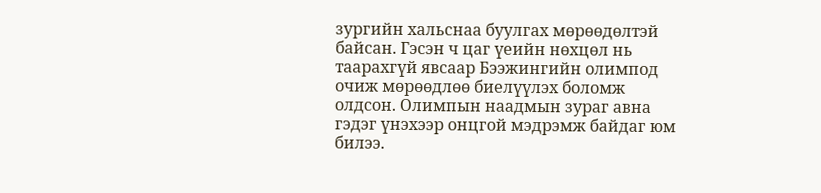зургийн хальснаа буулгах мөрөөдөлтэй байсан. Гэсэн ч цаг үеийн нөхцөл нь таарахгүй явсаар Бээжингийн олимпод очиж мөрөөдлөө биелүүлэх боломж олдсон. Олимпын наадмын зураг авна гэдэг үнэхээр онцгой мэдрэмж байдаг юм билээ.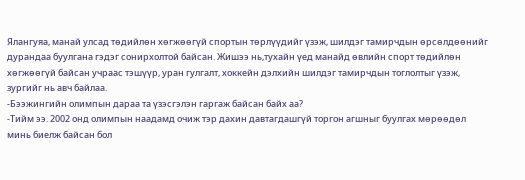Ялангуяа, манай улсад төдийлөн хөгжөөгүй спортын төрлүүдийг үзэж, шилдэг тамирчдын өрсөлдөөнийг дурандаа буулгана гэдэг сонирхолтой байсан. Жишээ нь,тухайн үед манайд өвлийн спорт төдийлөн хөгжөөгүй байсан учраас тэшүүр, уран гулгалт, хоккейн дэлхийн шилдэг тамирчдын тоглолтыг үзэж, зургийг нь авч байлаа.
-Бээжингийн олимпын дараа та үзэсгэлэн гаргаж байсан байх аа?
-Тийм ээ. 2002 онд олимпын наадамд очиж тэр дахин давтагдашгүй торгон агшныг буулгах мөрөөдөл минь биелж байсан бол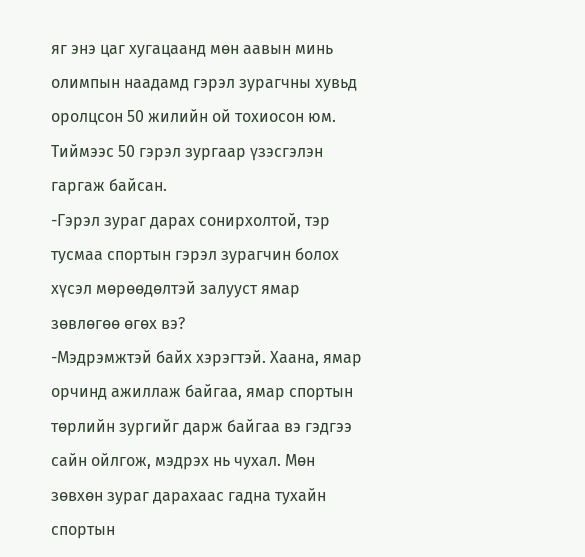яг энэ цаг хугацаанд мөн аавын минь олимпын наадамд гэрэл зурагчны хувьд оролцсон 50 жилийн ой тохиосон юм. Тиймээс 50 гэрэл зургаар үзэсгэлэн гаргаж байсан.
-Гэрэл зураг дарах сонирхолтой, тэр тусмаа спортын гэрэл зурагчин болох хүсэл мөрөөдөлтэй залууст ямар зөвлөгөө өгөх вэ?
-Мэдрэмжтэй байх хэрэгтэй. Хаана, ямар орчинд ажиллаж байгаа, ямар спортын төрлийн зургийг дарж байгаа вэ гэдгээ сайн ойлгож, мэдрэх нь чухал. Мөн зөвхөн зураг дарахаас гадна тухайн спортын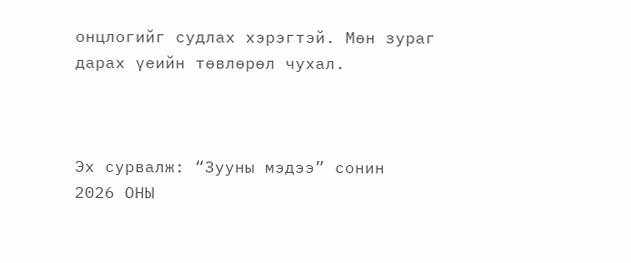онцлогийг судлах хэрэгтэй. Мөн зураг дарах үеийн төвлөрөл чухал.



Эх сурвалж: “Зууны мэдээ” сонин
2026 ОНЫ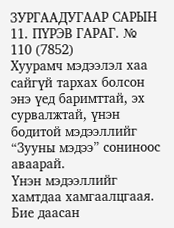ЗУРГААДУГААР САРЫН 11. ПҮРЭВ ГАРАГ. № 110 (7852)
Хуурамч мэдээлэл хаа сайгүй тархах болсон энэ үед баримттай, эх сурвалжтай, үнэн бодитой мэдээллийг “Зууны мэдээ” сониноос аваарай.
Үнэн мэдээллийг хамтдаа хамгаалцгаая.
Бие даасан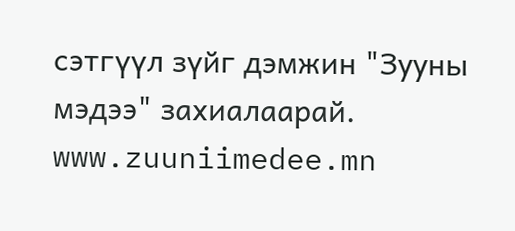сэтгүүл зүйг дэмжин "Зууны мэдээ" захиалаарай. www.zuuniimedee.mn